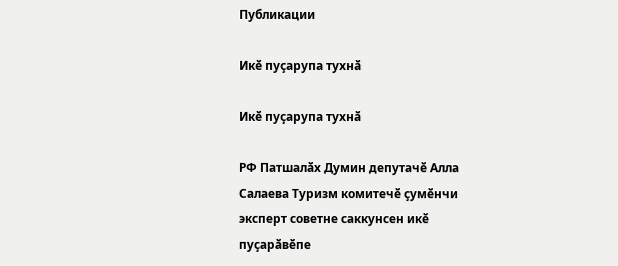Публикации

Икӗ пуҫарупа тухнӑ

Икӗ пуҫарупа тухнӑ

РФ Патшалӑх Думин депутачӗ Алла Салаева Туризм комитечӗ ҫумӗнчи эксперт советне саккунсен икӗ пуҫарӑвӗпе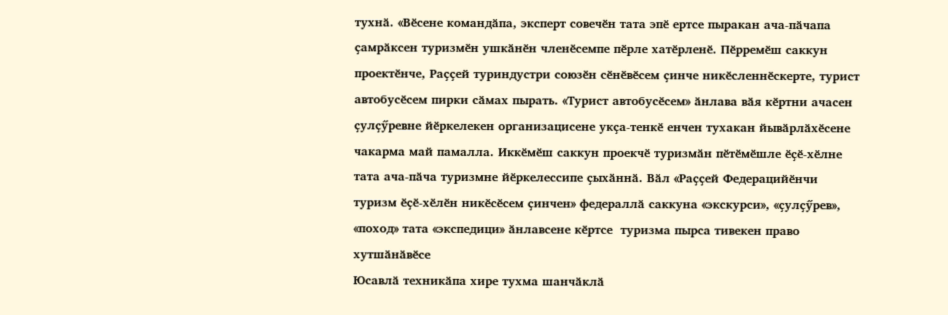тухнӑ. «Вӗсене командӑпа, эксперт совечӗн тата эпӗ ертсе пыракан ача-пӑчапа ҫамрӑксен туризмӗн ушкӑнӗн членӗсемпе пӗрле хатӗрленӗ. Пӗрремӗш саккун проектӗнче, Раҫҫей туриндустри союзӗн сӗнӗвӗсем ҫинче никӗсленнӗскерте, турист автобусӗсем пирки сӑмах пырать. «Турист автобусӗсем» ӑнлава вӑя кӗртни ачасен ҫулҫӳревне йӗркелекен организацисене укҫа-тенкӗ енчен тухакан йывӑрлӑхӗсене чакарма май памалла. Иккӗмӗш саккун проекчӗ туризмӑн пӗтӗмӗшле ӗҫӗ-хӗлне тата ача-пӑча туризмне йӗркелессипе ҫыхӑннӑ. Вӑл «Раҫҫей Федерацийӗнчи туризм ӗҫӗ-хӗлӗн никӗсӗсем ҫинчен» федераллӑ саккуна «экскурси», «ҫулҫӳрев», «поход» тата «экспедици» ӑнлавсене кӗртсе  туризма пырса тивекен право хутшӑнӑвӗсе
Юсавлӑ техникӑпа хире тухма шанчӑклӑ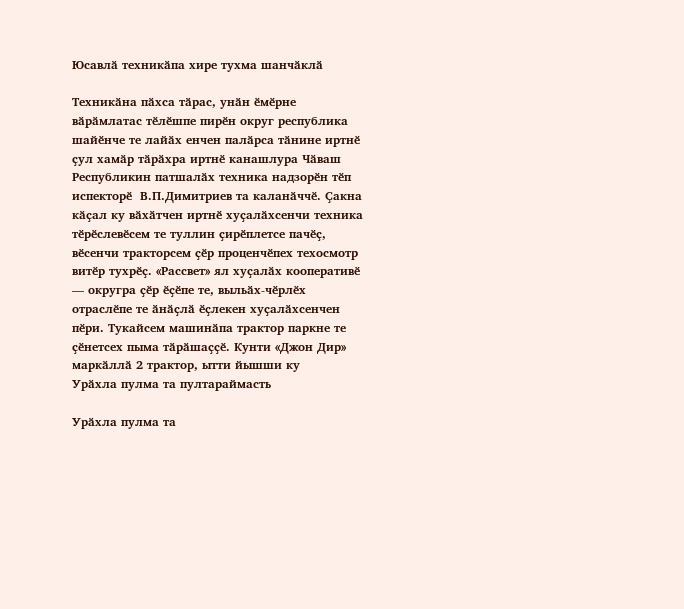Юсавлӑ техникӑпа хире тухма шанчӑклӑ

Техникӑна пӑхса тӑрас, унӑн ӗмӗрне вӑрӑмлатас тӗлӗшпе пирӗн округ республика                             шайӗнче те лайӑх енчен палӑрса тӑнине иртнӗ ҫул хамӑр тӑрӑхра иртнӗ канашлура Чӑваш Республикин патшалӑх техника надзорӗн тӗп испекторӗ  В.П.Димитриев та каланӑччӗ. Ҫакна кӑҫал ку вӑхӑтчен иртнӗ хуҫалӑхсенчи техника тӗрӗслевӗсем те туллин ҫирӗплетсе пачӗҫ, вӗсенчи тракторсем ҫӗр проценчӗпех техосмотр витӗр тухрӗҫ. «Рассвет» ял хуҫалӑх кооперативӗ — округра ҫӗр ӗҫӗпе те, выльӑх-чӗрлӗх отраслӗпе те ӑнӑҫлӑ ӗҫлекен хуҫалӑхсенчен пӗри. Тукайсем машинӑпа трактор паркне те ҫӗнетсех пыма тӑрӑшаҫҫӗ. Кунти «Джон Дир» маркӑллӑ 2 трактор, ытти йышши ку
Урӑхла пулма та пултараймасть

Урӑхла пулма та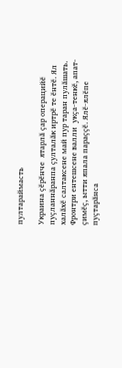пултараймасть

Украина ҫӗрӗнче  ятарлӑ ҫар операцийӗ пуҫланнӑранпа ҫулталӑк иртрӗ те ӗнтӗ. Ял халӑхӗ салтаксене май пур таран пулӑшать. Фронтри ентешсене валли  укҫа-тенкӗ, апат-ҫимӗҫ, ытти япала параҫҫӗ. Ялӗ-ялӗпе пуҫтарӑнса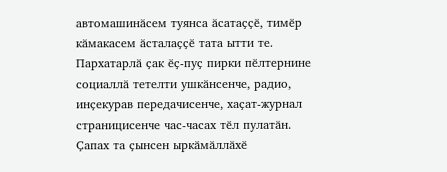автомашинӑсем туянса ӑсатаҫҫӗ, тимӗр кӑмакасем ӑсталаҫҫӗ тата ытти те. Пархатарлӑ ҫак ӗҫ-пуҫ пирки пӗлтернине социаллӑ тетелти ушкӑнсенче, радио, инҫекурав передачисенче, хаҫат-журнал страницисенче час-часах тӗл пулатӑн. Ҫапах та ҫынсен ыркӑмӑллӑхӗ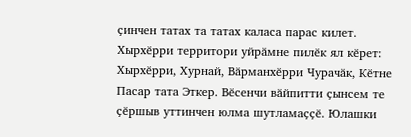ҫинчен татах та татах каласа парас килет. Хырхӗрри территори уйрӑмне пилӗк ял кӗрет: Хырхӗрри, Хурнай, Вӑрманхӗрри Чурачӑк, Кӗтне Пасар тата Эткер. Вӗсенчи вӑйпитти ҫынсем те ҫӗршыв уттинчен юлма шутламаҫҫӗ. Юлашки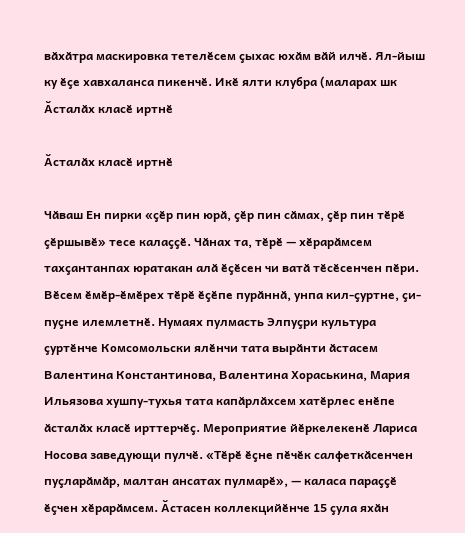вӑхӑтра маскировка тетелӗсем ҫыхас юхӑм вӑй илчӗ. Ял-йыш ку ӗҫе хавхаланса пикенчӗ. Икӗ ялти клубра (маларах шк
Ӑсталӑх класӗ иртнӗ

Ӑсталӑх класӗ иртнӗ

Чӑваш Ен пирки «ҫӗр пин юрӑ, ҫӗр пин сӑмах, ҫӗр пин тӗрӗ ҫӗршывӗ» тесе калаҫҫӗ. Чӑнах та, тӗрӗ — хӗрарӑмсем тахҫантанпах юратакан алӑ ӗҫӗсен чи ватӑ тӗсӗсенчен пӗри. Вӗсем ӗмӗр-ӗмӗрех тӗрӗ ӗҫӗпе пурӑннӑ, унпа кил-ҫуртне, ҫи-пуҫне илемлетнӗ. Нумаях пулмасть Элпуҫри культура ҫуртӗнче Комсомольски ялӗнчи тата вырӑнти ӑстасем Валентина Константинова, Валентина Хораськина, Мария Ильязова хушпу-тухья тата капӑрлӑхсем хатӗрлес енӗпе ӑсталӑх класӗ ирттерчӗҫ. Мероприятие йӗркелекенӗ Лариса Носова заведующи пулчӗ. «Тӗрӗ ӗҫне пӗчӗк салфеткӑсенчен пуҫларӑмӑр, малтан ансатах пулмарӗ», — каласа параҫҫӗ ӗҫчен хӗрарӑмсем. Ӑстасен коллекцийӗнче 15 ҫула яхӑн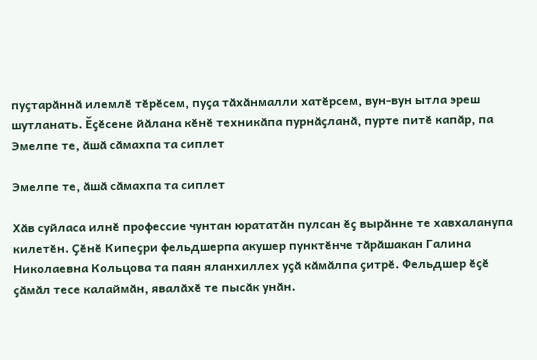пуҫтарӑннӑ илемлӗ тӗрӗсем, пуҫа тӑхӑнмалли хатӗрсем, вун-вун ытла эреш шутланать. Ӗҫӗсене йӑлана кӗнӗ техникӑпа пурнӑҫланӑ, пурте питӗ капӑр, па
Эмелпе те, ӑшӑ сӑмахпа та сиплет

Эмелпе те, ӑшӑ сӑмахпа та сиплет

Хӑв суйласа илнӗ профессие чунтан юрататӑн пулсан ӗҫ вырӑнне те хавхаланупа килетӗн. Ҫӗнӗ Кипеҫри фельдшерпа акушер пунктӗнче тӑрӑшакан Галина Николаевна Кольцова та паян яланхиллех уҫӑ кӑмӑлпа ҫитрӗ. Фельдшер ӗҫӗ ҫӑмӑл тесе калаймӑн, явалӑхӗ те пысӑк унӑн.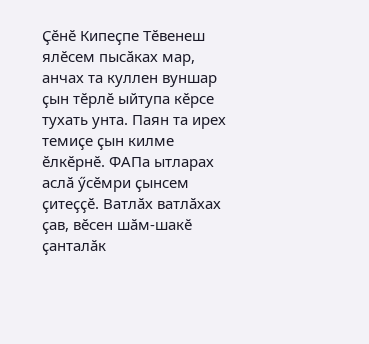Ҫӗнӗ Кипеҫпе Тӗвенеш ялӗсем пысӑках мар, анчах та куллен вуншар ҫын тӗрлӗ ыйтупа кӗрсе тухать унта. Паян та ирех темиҫе ҫын килме ӗлкӗрнӗ. ФАПа ытларах аслӑ ӳсӗмри ҫынсем ҫитеҫҫӗ. Ватлӑх ватлӑхах ҫав, вӗсен шӑм-шакӗ ҫанталӑк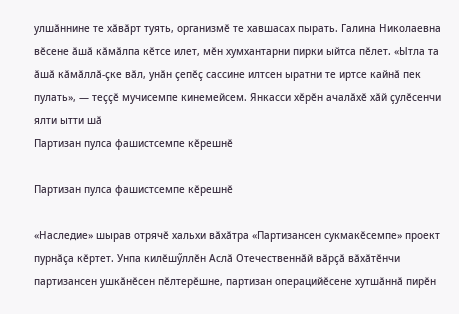улшӑннине те хӑвӑрт туять, организмӗ те хавшасах пырать. Галина Николаевна вӗсене ӑшӑ кӑмӑлпа кӗтсе илет, мӗн хумхантарни пирки ыйтса пӗлет. «Ытла та ӑшӑ кӑмӑллӑ-ҫке вӑл, унӑн ҫепӗҫ сассине илтсен ыратни те иртсе кайнӑ пек пулать», — теҫҫӗ мучисемпе кинемейсем. Янкасси хӗрӗн ачалӑхӗ хӑй ҫулӗсенчи ялти ытти шӑ
Партизан пулса фашистсемпе кӗрешнӗ

Партизан пулса фашистсемпе кӗрешнӗ

«Наследие» шырав отрячӗ хальхи вӑхӑтра «Партизансен сукмакӗсемпе» проект пурнӑҫа кӗртет. Унпа килӗшӳллӗн Аслӑ Отечественнӑй вӑрҫӑ вӑхӑтӗнчи партизансен ушкӑнӗсен пӗлтерӗшне, партизан операцийӗсене хутшӑннӑ пирӗн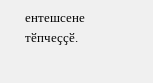ентешсене тӗпчеҫҫӗ.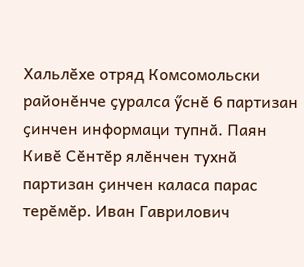Хальлӗхе отряд Комсомольски районӗнче ҫуралса ӳснӗ 6 партизан ҫинчен информаци тупнӑ. Паян Кивӗ Сӗнтӗр ялӗнчен тухнӑ партизан ҫинчен каласа парас терӗмӗр. Иван Гаврилович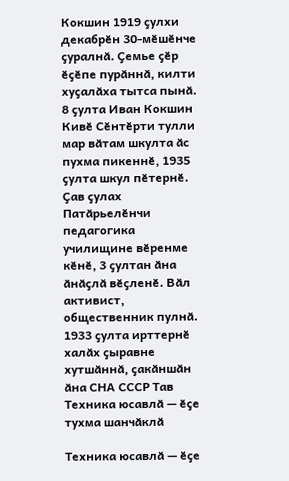Кокшин 1919 ҫулхи декабрӗн 30-мӗшӗнче ҫуралнӑ. Ҫемье ҫӗр ӗҫӗпе пурӑннӑ, килти хуҫалӑха тытса пынӑ. 8 ҫулта Иван Кокшин Кивӗ Сӗнтӗрти тулли мар вӑтам шкулта ӑс пухма пикеннӗ, 1935 ҫулта шкул пӗтернӗ. Ҫав ҫулах Патӑрьелӗнчи педагогика училищине вӗренме кӗнӗ, 3 ҫултан ӑна ӑнӑҫлӑ вӗҫленӗ. Вӑл активист, общественник пулнӑ. 1933 ҫулта ирттернӗ халӑх ҫыравне хутшӑннӑ, ҫакӑншӑн ӑна СНА СССР Тав
Техника юсавлӑ — ӗҫе  тухма шанчӑклӑ

Техника юсавлӑ — ӗҫе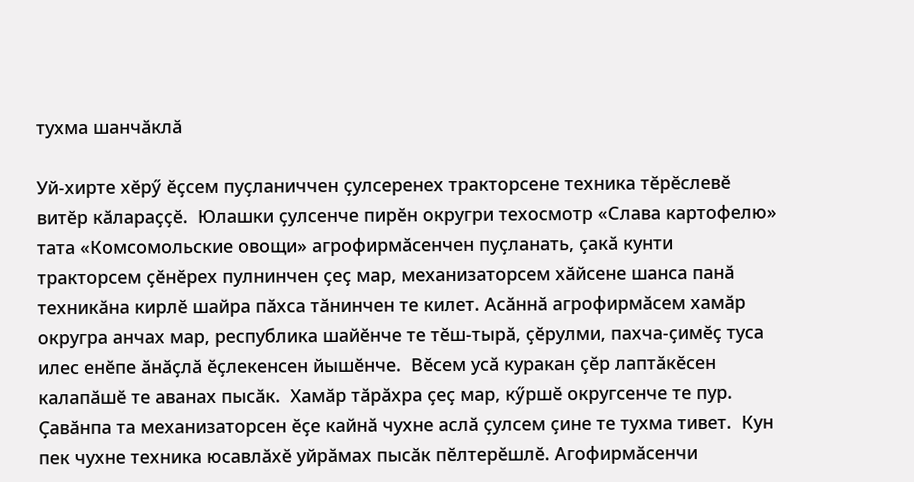тухма шанчӑклӑ

Уй-хирте хӗрӳ ӗҫсем пуҫланиччен ҫулсеренех тракторсене техника тӗрӗслевӗ витӗр кӑлараҫҫӗ.  Юлашки ҫулсенче пирӗн округри техосмотр «Слава картофелю» тата «Комсомольские овощи» агрофирмӑсенчен пуҫланать, ҫакӑ кунти тракторсем ҫӗнӗрех пулнинчен ҫеҫ мар, механизаторсем хӑйсене шанса панӑ техникӑна кирлӗ шайра пӑхса тӑнинчен те килет. Асӑннӑ агрофирмӑсем хамӑр округра анчах мар, республика шайӗнче те тӗш-тырӑ, ҫӗрулми, пахча-ҫимӗҫ туса илес енӗпе ӑнӑҫлӑ ӗҫлекенсен йышӗнче.  Вӗсем усӑ куракан ҫӗр лаптӑкӗсен калапӑшӗ те аванах пысӑк.  Хамӑр тӑрӑхра ҫеҫ мар, кӳршӗ округсенче те пур.  Ҫавӑнпа та механизаторсен ӗҫе кайнӑ чухне аслӑ ҫулсем ҫине те тухма тивет.  Кун пек чухне техника юсавлӑхӗ уйрӑмах пысӑк пӗлтерӗшлӗ. Агофирмӑсенчи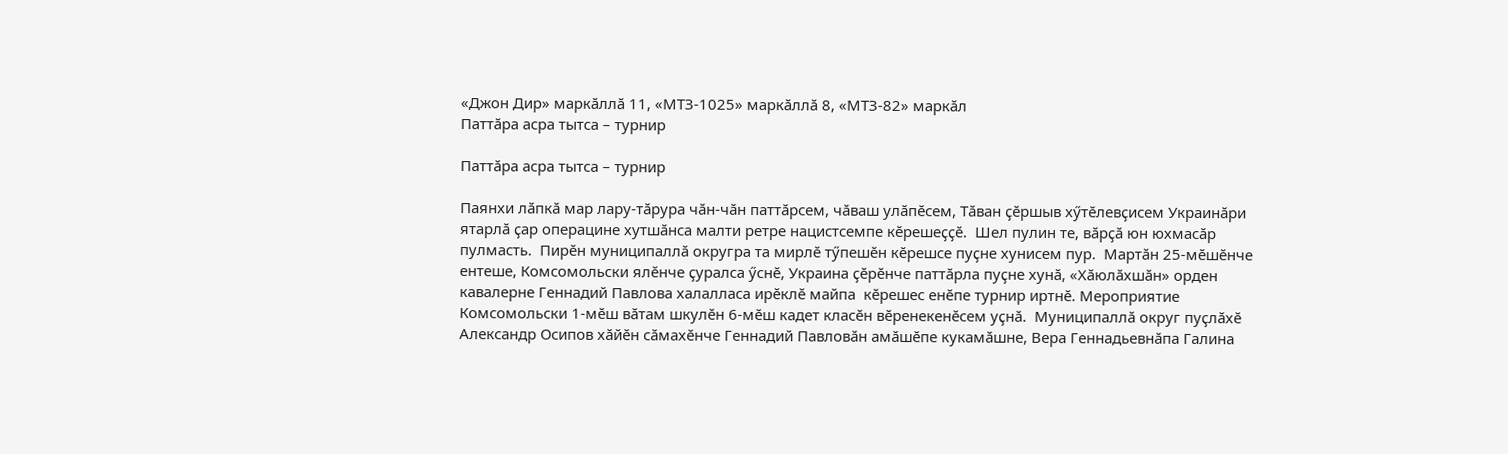«Джон Дир» маркӑллӑ 11, «МТЗ-1025» маркӑллӑ 8, «МТЗ-82» маркӑл
Паттӑра асра тытса – турнир

Паттӑра асра тытса – турнир

Паянхи лӑпкӑ мар лару-тӑрура чӑн-чӑн паттӑрсем, чӑваш улӑпӗсем, Тӑван ҫӗршыв хӳтӗлевҫисем Украинӑри ятарлӑ ҫар операцине хутшӑнса малти ретре нацистсемпе кӗрешеҫҫӗ.  Шел пулин те, вӑрҫӑ юн юхмасӑр пулмасть.  Пирӗн муниципаллӑ округра та мирлӗ тӳпешӗн кӗрешсе пуҫне хунисем пур.  Мартӑн 25-мӗшӗнче ентеше, Комсомольски ялӗнче ҫуралса ӳснӗ, Украина ҫӗрӗнче паттӑрла пуҫне хунӑ, «Хӑюлӑхшӑн» орден кавалерне Геннадий Павлова халалласа ирӗклӗ майпа  кӗрешес енӗпе турнир иртнӗ. Мероприятие Комсомольски 1-мӗш вӑтам шкулӗн 6-мӗш кадет класӗн вӗренекенӗсем уҫнӑ.  Муниципаллӑ округ пуҫлӑхӗ Александр Осипов хӑйӗн сӑмахӗнче Геннадий Павловӑн амӑшӗпе кукамӑшне, Вера Геннадьевнӑпа Галина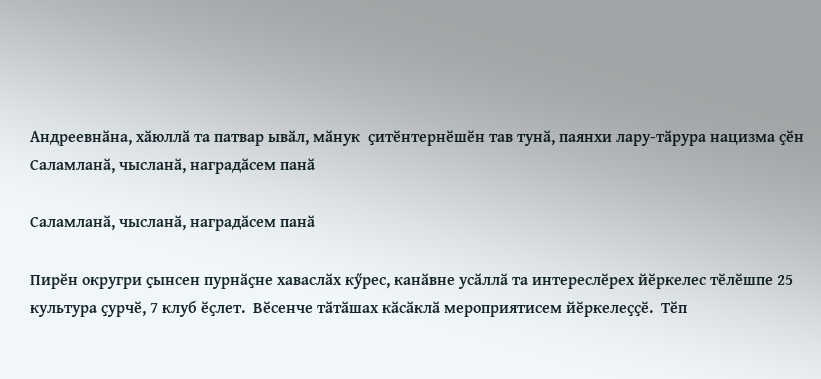Андреевнӑна, хӑюллӑ та патвар ывӑл, мӑнук  ҫитӗнтернӗшӗн тав тунӑ, паянхи лару-тӑрура нацизма ҫӗн
Саламланӑ, чысланӑ, наградӑсем панӑ

Саламланӑ, чысланӑ, наградӑсем панӑ

Пирӗн округри ҫынсен пурнӑҫне хаваслӑх кӳрес, канӑвне усӑллӑ та интереслӗрех йӗркелес тӗлӗшпе 25 культура ҫурчӗ, 7 клуб ӗҫлет.  Вӗсенче тӑтӑшах кӑсӑклӑ мероприятисем йӗркелеҫҫӗ.  Тӗп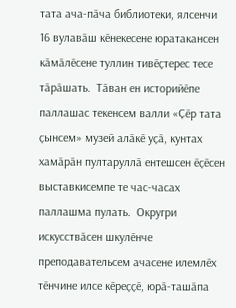тата ача-пӑча библиотеки, ялсенчи 16 вулавӑш кӗнекесене юратакансен кӑмӑлӗсене туллин тивӗҫтерес тесе тӑрӑшать.  Тӑван ен историйӗпе паллашас текенсем валли «Ҫӗр тата ҫынсем» музей алӑкӗ уҫӑ, кунтах  хамӑрӑн пултаруллӑ ентешсен ӗҫӗсен выставкисемпе те час-часах паллашма пулать.  Округри искусствӑсен шкулӗнче преподавательсем ачасене илемлӗх тӗнчине илсе кӗреҫҫӗ, юрӑ-ташӑпа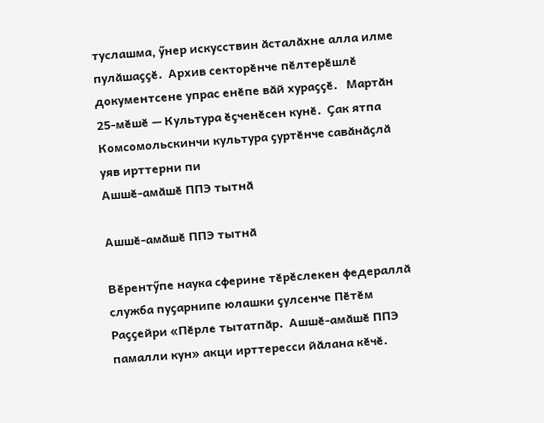туслашма, ӳнер искусствин ӑсталӑхне алла илме пулӑшаҫҫӗ.  Архив секторӗнче пӗлтерӗшлӗ документсене упрас енӗпе вӑй хураҫҫӗ.   Мартӑн 25-мӗшӗ — Культура ӗҫченӗсен кунӗ.  Ҫак ятпа Комсомольскинчи культура ҫуртӗнче савӑнӑҫлӑ уяв ирттерни пи
Ашшӗ-амӑшӗ ППЭ тытнӑ

Ашшӗ-амӑшӗ ППЭ тытнӑ

Вӗрентӳпе наука сферине тӗрӗслекен федераллӑ служба пуҫарнипе юлашки ҫулсенче Пӗтӗм Раҫҫейри «Пӗрле тытатпӑр.  Ашшӗ-амӑшӗ ППЭ памалли кун» акци ирттересси йӑлана кӗчӗ.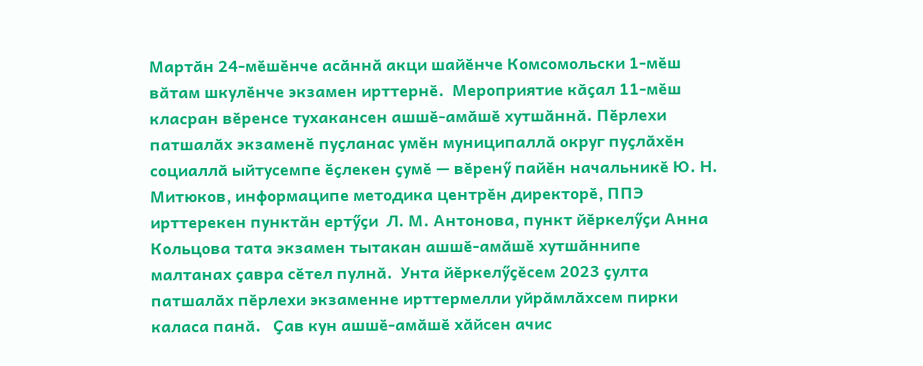Мартӑн 24-мӗшӗнче асӑннӑ акци шайӗнче Комсомольски 1-мӗш вӑтам шкулӗнче экзамен ирттернӗ.  Мероприятие кӑҫал 11-мӗш класран вӗренсе тухакансен ашшӗ-амӑшӗ хутшӑннӑ. Пӗрлехи патшалӑх экзаменӗ пуҫланас умӗн муниципаллӑ округ пуҫлӑхӗн социаллӑ ыйтусемпе ӗҫлекен ҫумӗ — вӗренӳ пайӗн начальникӗ Ю. Н. Митюков, информаципе методика центрӗн директорӗ, ППЭ ирттерекен пунктӑн ертӳҫи  Л. М. Антонова, пункт йӗркелӳҫи Анна Кольцова тата экзамен тытакан ашшӗ-амӑшӗ хутшӑннипе малтанах ҫавра сӗтел пулнӑ.  Унта йӗркелӳҫӗсем 2023 ҫулта патшалӑх пӗрлехи экзаменне ирттермелли уйрӑмлӑхсем пирки каласа панӑ.   Ҫав кун ашшӗ-амӑшӗ хӑйсен ачис